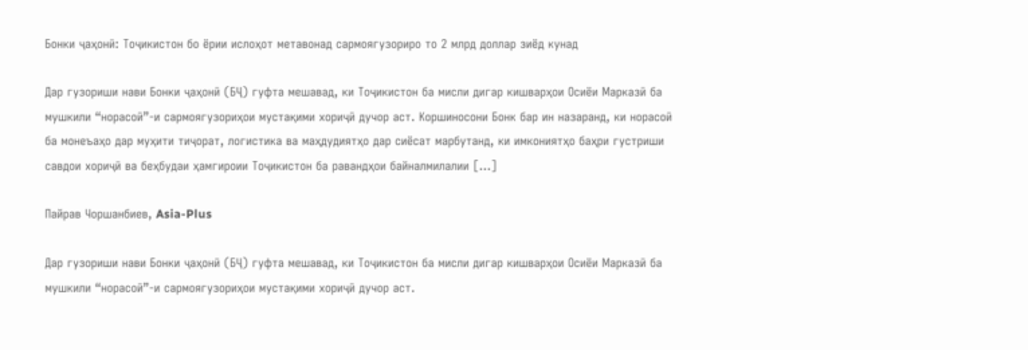Бонки ҷаҳонӣ: Тоҷикистон бо ёрии ислоҳот метавонад сармоягузориро то 2 млрд доллар зиёд кунад

Дар гузориши нави Бонки ҷаҳонӣ (БҶ) гуфта мешавад, ки Тоҷикистон ба мисли дигар кишварҳои Осиёи Марказӣ ба мушкили “норасоӣ”-и сармоягузориҳои мустақими хориҷӣ дучор аст. Коршиносони Бонк бар ин назаранд, ки норасоӣ ба монеъаҳо дар муҳити тиҷорат, логистика ва маҳдудиятҳо дар сиёсат марбутанд, ки имкониятҳо баҳри густриши савдои хориҷӣ ва беҳбудаи ҳамгироии Тоҷикистон ба равандҳои байналмилалии […]

Пайрав Чоршанбиев, Asia-Plus

Дар гузориши нави Бонки ҷаҳонӣ (БҶ) гуфта мешавад, ки Тоҷикистон ба мисли дигар кишварҳои Осиёи Марказӣ ба мушкили “норасоӣ”-и сармоягузориҳои мустақими хориҷӣ дучор аст.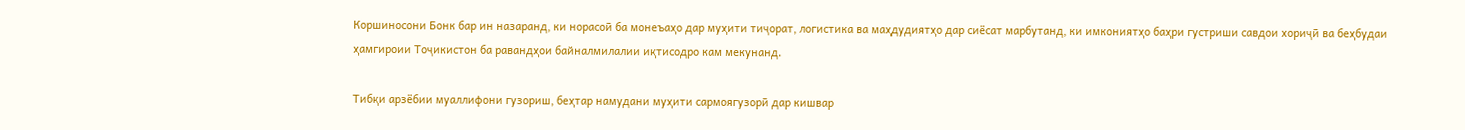Коршиносони Бонк бар ин назаранд, ки норасоӣ ба монеъаҳо дар муҳити тиҷорат, логистика ва маҳдудиятҳо дар сиёсат марбутанд, ки имкониятҳо баҳри густриши савдои хориҷӣ ва беҳбудаи ҳамгироии Тоҷикистон ба равандҳои байналмилалии иқтисодро кам мекунанд.

Тибқи арзёбии муаллифони гузориш, беҳтар намудани муҳити сармоягузорӣ дар кишвар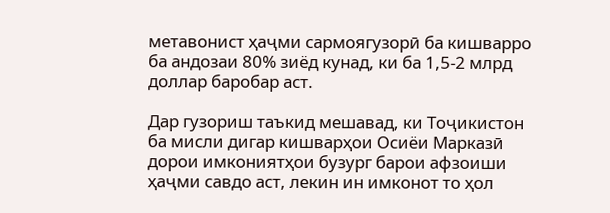метавонист ҳаҷми сармоягузорӣ ба кишварро ба андозаи 80% зиёд кунад, ки ба 1,5-2 млрд доллар баробар аст.

Дар гузориш таъкид мешавад, ки Тоҷикистон ба мисли дигар кишварҳои Осиёи Марказӣ дорои имкониятҳои бузург барои афзоиши ҳаҷми савдо аст, лекин ин имконот то ҳол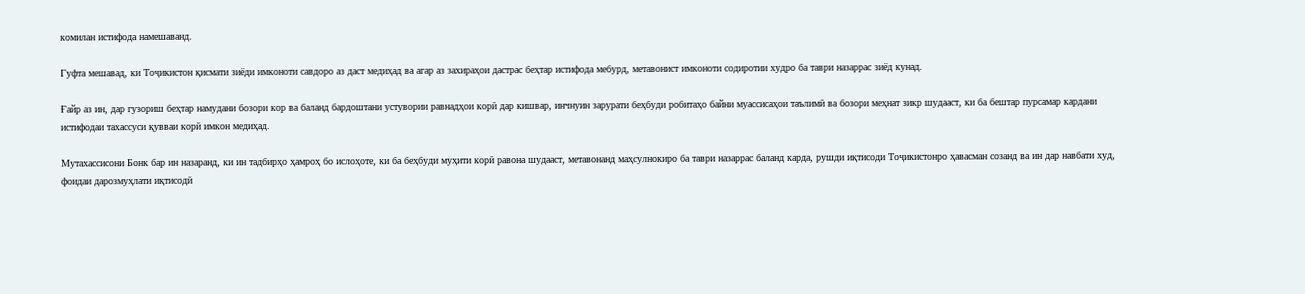комилан истифода намешаванд.

Гуфта мешавад, ки Тоҷикистон қисмати зиёди имконоти савдоро аз даст медиҳад ва агар аз захираҳои дастрас беҳтар истифода мебурд, метавонист имконоти содиротии худро ба таври назаррас зиёд кунад.

Ғайр аз ин, дар гузориш беҳтар намудани бозори кор ва баланд бардоштани устувории равнадҳои корӣ дар кишвар, инчнуин зарурати беҳбуди робитаҳо байни муассисаҳои таълимӣ ва бозори меҳнат зикр шудааст, ки ба бештар пурсамар кардани истифодаи тахассуси қувваи корӣ имкон медиҳад.

Мутахассисони Бонк бар ин назаранд, ки ин тадбирҳо ҳамроҳ бо ислоҳоте, ки ба беҳбуди муҳити корӣ равона шудааст, метавонанд маҳсулнокиро ба таври назаррас баланд карда, рушди иқтисоди Тоҷикистонро ҳавасман созанд ва ин дар навбати худ, фоидаи дарозмуҳлати иқтисодӣ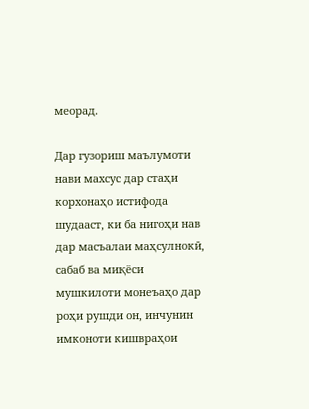меорад.

Дар гузориш маълумоти нави махсус дар стаҳи корхонаҳо истифода шудааст, ки ба нигоҳи нав дар масъалаи маҳсулнокӣ, сабаб ва миқёси мушкилоти монеъаҳо дар роҳи рушди он, инчунин имконоти кишвраҳои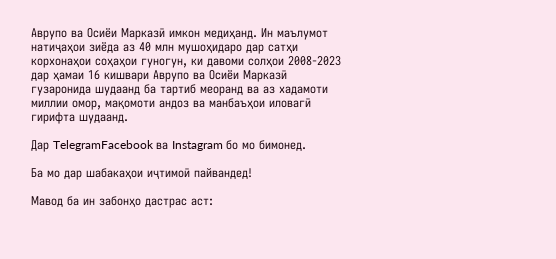Аврупо ва Осиёи Марказӣ имкон медиҳанд. Ин маълумот натиҷаҳои зиёда аз 40 млн мушоҳидаро дар сатҳи корхонаҳои соҳаҳои гуногун, ки давоми солҳои 2008-2023 дар ҳамаи 16 кишвари Аврупо ва Осиёи Марказӣ гузаронида шудаанд ба тартиб меоранд ва аз хадамоти миллии омор, мақомоти андоз ва манбаъҳои иловагӣ гирифта шудаанд.

Дар TelegramFacebook ва Instagram бо мо бимонед.

Ба мо дар шабакаҳои иҷтимоӣ пайвандед!

Мавод ба ин забонҳо дастрас аст: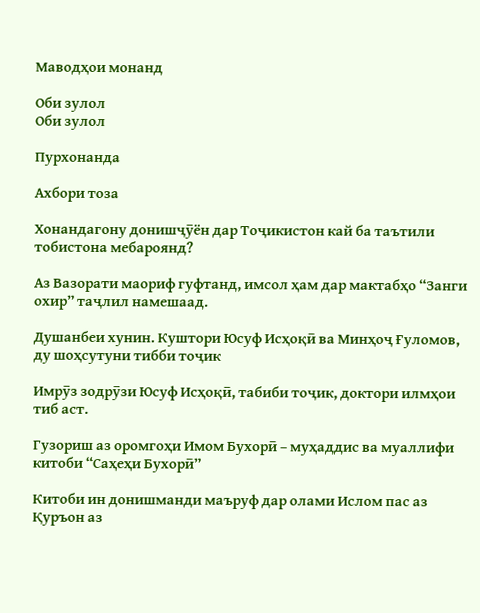Маводҳои монанд

Оби зулол
Оби зулол

Пурхонанда

Ахбори тоза

Хонандагону донишҷӯён дар Тоҷикистон кай ба таътили тобистона мебароянд?

Аз Вазорати маориф гуфтанд, имсол ҳам дар мактабҳо “Занги охир” таҷлил намешаад.

Душанбеи хунин. Куштори Юсуф Исҳоқӣ ва Минҳоҷ Ғуломов, ду шоҳсутуни тибби тоҷик

Имрӯз зодрӯзи Юсуф Исҳоқӣ, табиби тоҷик, доктори илмҳои тиб аст.

Гузориш аз оромгоҳи Имом Бухорӣ – муҳаддис ва муаллифи китоби “Саҳеҳи Бухорӣ”

Китоби ин донишманди маъруф дар олами Ислом пас аз Қуръон аз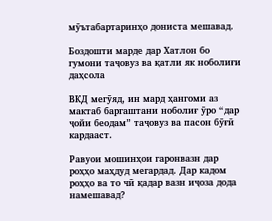мӯътабартаринҳо дониста мешавад.

Боздошти марде дар Хатлон бо гумони таҷовуз ва қатли як ноболиғи даҳсола

ВКД мегӯяд, ин мард ҳангоми аз мактаб баргаштани ноболиғ ӯро “дар ҷойи беодам” таҷовуз ва пасон бӯғӣ кардааст.

Равуои мошинҳои гаронвазн дар роҳҳо маҳдуд мегардад. Дар кадом роҳҳо ва то чӣ қадар вазн иҷоза дода намешавад?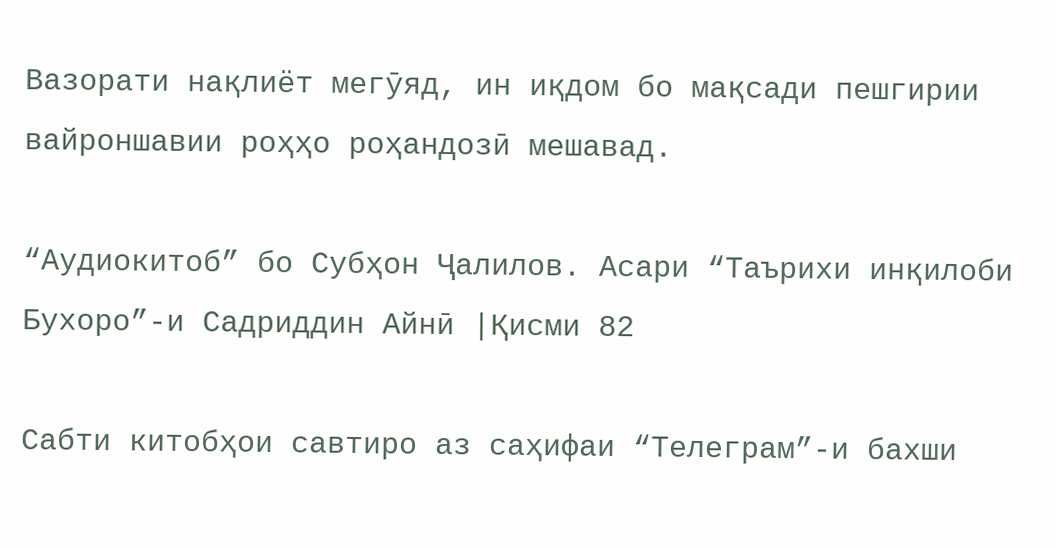Вазорати нақлиёт мегӯяд, ин иқдом бо мақсади пешгирии вайроншавии роҳҳо роҳандозӣ мешавад.

“Аудиокитоб” бо Субҳон Ҷалилов. Асари “Таърихи инқилоби Бухоро”-и Садриддин Айнӣ |Қисми 82

Cабти китобҳои савтиро аз саҳифаи “Телеграм”-и бахши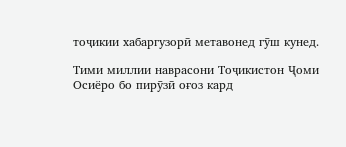тоҷикии хабаргузорӣ метавонед гӯш кунед.

Тими миллии наврасони Тоҷикистон Ҷоми Осиёро бо пирӯзӣ оғоз кард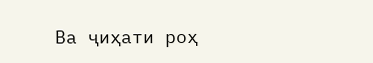Ва ҷиҳати роҳ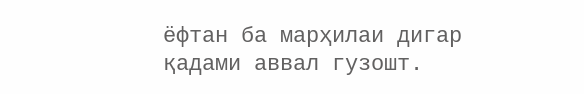ёфтан ба марҳилаи дигар қадами аввал гузошт.